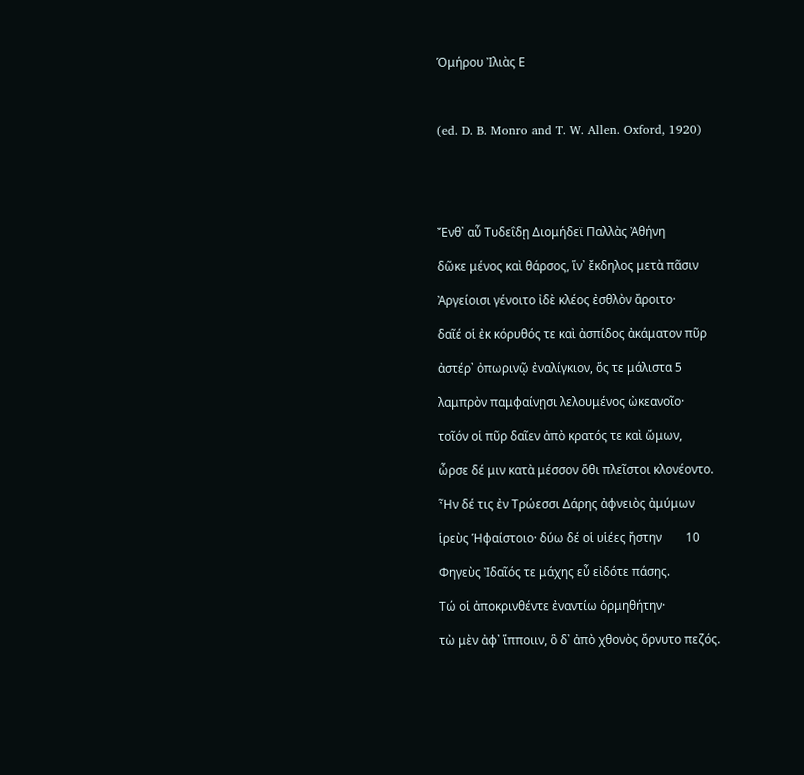Ὁμήρου Ἰλιὰς Ε



(ed. D. B. Monro and T. W. Allen. Oxford, 1920)





Ἔνθ᾽ αὖ Τυδεΐδῃ Διομήδεϊ Παλλὰς Ἀθήνη

δῶκε μένος καὶ θάρσος, ἵν᾽ ἔκδηλος μετὰ πᾶσιν

Ἀργείοισι γένοιτο ἰδὲ κλέος ἐσθλὸν ἄροιτο·

δαῖέ οἱ ἐκ κόρυθός τε καὶ ἀσπίδος ἀκάματον πῦρ

ἀστέρ᾽ ὀπωρινῷ ἐναλίγκιον, ὅς τε μάλιστα 5

λαμπρὸν παμφαίνῃσι λελουμένος ὠκεανοῖο·

τοῖόν οἱ πῦρ δαῖεν ἀπὸ κρατός τε καὶ ὤμων,

ὦρσε δέ μιν κατὰ μέσσον ὅθι πλεῖστοι κλονέοντο.

Ἦν δέ τις ἐν Τρώεσσι Δάρης ἀφνειὸς ἀμύμων

ἱρεὺς Ἡφαίστοιο· δύω δέ οἱ υἱέες ἤστην        10

Φηγεὺς Ἰδαῖός τε μάχης εὖ εἰδότε πάσης.

Τώ οἱ ἀποκρινθέντε ἐναντίω ὁρμηθήτην·

τὼ μὲν ἀφ᾽ ἵπποιιν, ὃ δ᾽ ἀπὸ χθονὸς ὄρνυτο πεζός.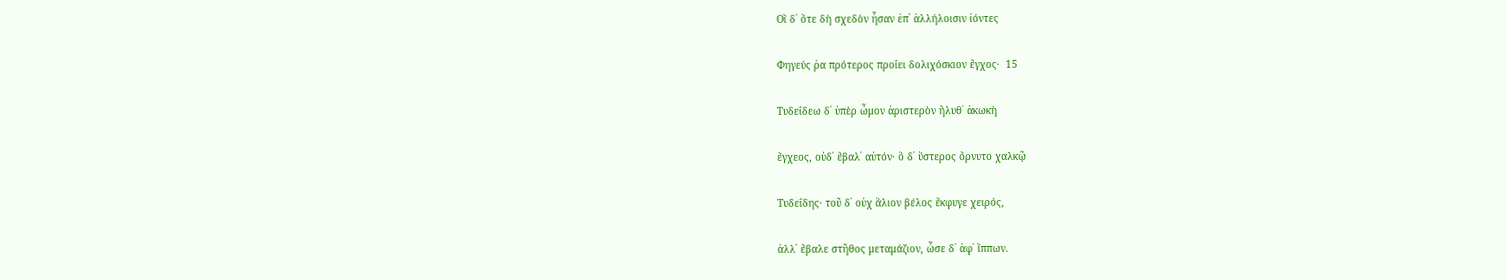Οἳ δ᾽ ὅτε δὴ σχεδὸν ἦσαν ἐπ᾽ ἀλλήλοισιν ἰόντες

Φηγεύς ῥα πρότερος προΐει δολιχόσκιον ἔγχος·  15

Τυδεΐδεω δ᾽ ὑπὲρ ὦμον ἀριστερὸν ἤλυθ᾽ ἀκωκὴ

ἔγχεος, οὐδ᾽ ἔβαλ᾽ αὐτόν· ὃ δ᾽ ὕστερος ὄρνυτο χαλκῷ

Τυδεΐδης· τοῦ δ᾽ οὐχ ἅλιον βέλος ἔκφυγε χειρός,

ἀλλ᾽ ἔβαλε στῆθος μεταμάζιον, ὦσε δ᾽ ἀφ᾽ ἵππων.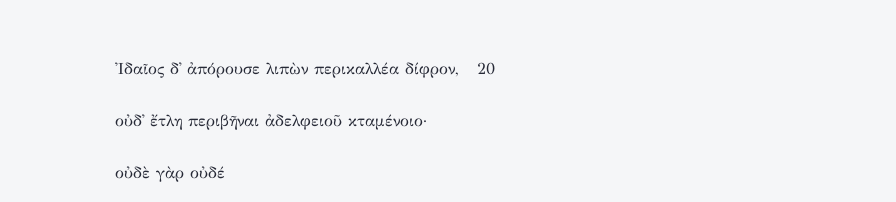Ἰδαῖος δ᾽ ἀπόρουσε λιπὼν περικαλλέα δίφρον,   20

οὐδ᾽ ἔτλη περιβῆναι ἀδελφειοῦ κταμένοιο·

οὐδὲ γὰρ οὐδέ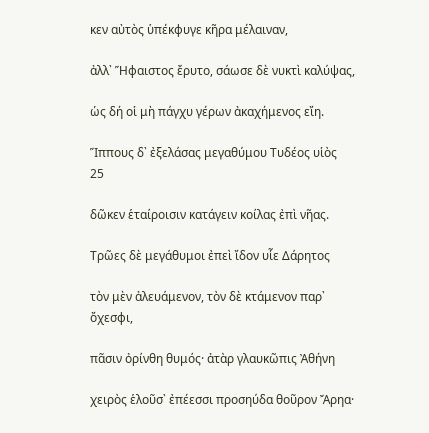κεν αὐτὸς ὑπέκφυγε κῆρα μέλαιναν,

ἀλλ᾽ Ἥφαιστος ἔρυτο, σάωσε δὲ νυκτὶ καλύψας,

ὡς δή οἱ μὴ πάγχυ γέρων ἀκαχήμενος εἴη.

Ἵππους δ᾽ ἐξελάσας μεγαθύμου Τυδέος υἱὸς      25

δῶκεν ἑταίροισιν κατάγειν κοίλας ἐπὶ νῆας.

Τρῶες δὲ μεγάθυμοι ἐπεὶ ἴδον υἷε Δάρητος

τὸν μὲν ἀλευάμενον, τὸν δὲ κτάμενον παρ᾽ ὄχεσφι,

πᾶσιν ὀρίνθη θυμός· ἀτὰρ γλαυκῶπις Ἀθήνη

χειρὸς ἑλοῦσ᾽ ἐπέεσσι προσηύδα θοῦρον Ἄρηα·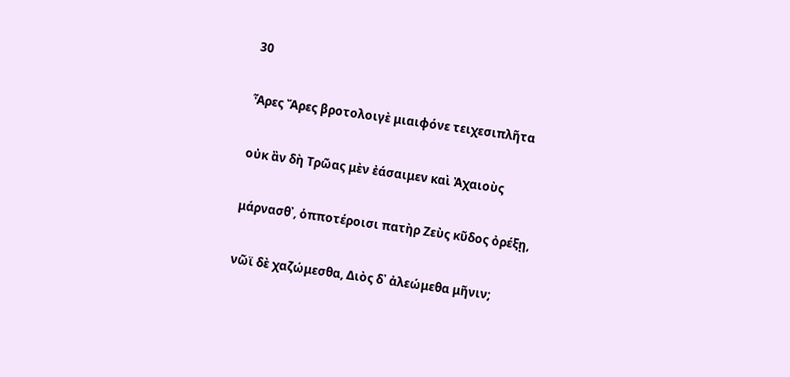30

Ἆρες Ἄρες βροτολοιγὲ μιαιφόνε τειχεσιπλῆτα

οὐκ ἂν δὴ Τρῶας μὲν ἐάσαιμεν καὶ Ἀχαιοὺς

μάρνασθ᾽, ὁπποτέροισι πατὴρ Ζεὺς κῦδος ὀρέξῃ,

νῶϊ δὲ χαζώμεσθα, Διὸς δ᾽ ἀλεώμεθα μῆνιν;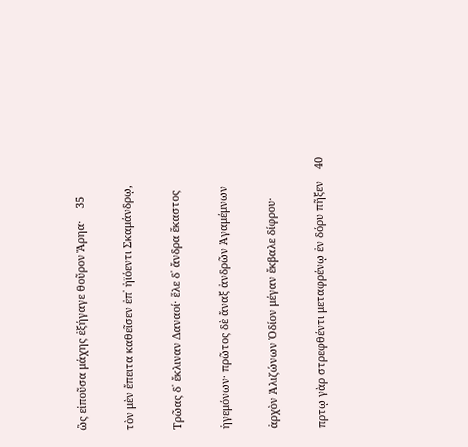ὣς εἰποῦσα μάχης ἐξήγαγε θοῦρον Ἄρηα·    35

τὸν μὲν ἔπειτα καθεῖσεν ἐπ᾽ ἠϊόεντι Σκαμάνδρῳ,

Τρῶας δ᾽ ἔκλιναν Δαναοί· ἕλε δ᾽ ἄνδρα ἕκαστος

ἡγεμόνων· πρῶτος δὲ ἄναξ ἀνδρῶν Ἀγαμέμνων

ἀρχὸν Ἁλιζώνων Ὀδίον μέγαν ἔκβαλε δίφρου·

πρτῳ γὰρ στρεφθέντι μεταφρένῳ ἐν δόρυ πῆξεν    40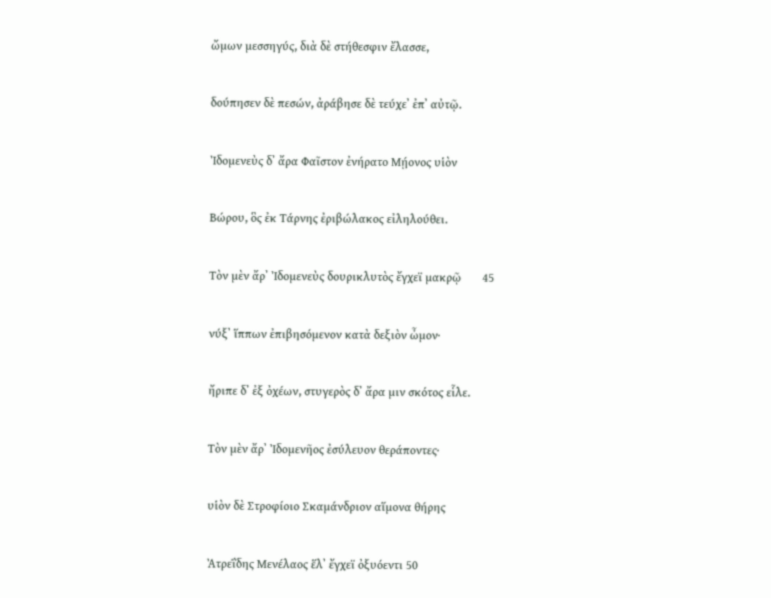ὤμων μεσσηγύς, διὰ δὲ στήθεσφιν ἔλασσε,

δούπησεν δὲ πεσών, ἀράβησε δὲ τεύχε᾽ ἐπ᾽ αὐτῷ.

Ἰδομενεὺς δ᾽ ἄρα Φαῖστον ἐνήρατο Μῄονος υἱὸν

Βώρου, ὃς ἐκ Τάρνης ἐριβώλακος εἰληλούθει.

Τὸν μὲν ἄρ᾽ Ἰδομενεὺς δουρικλυτὸς ἔγχεϊ μακρῷ       45

νύξ᾽ ἵππων ἐπιβησόμενον κατὰ δεξιὸν ὦμον·

ἤριπε δ᾽ ἐξ ὀχέων, στυγερὸς δ᾽ ἄρα μιν σκότος εἷλε.

Τὸν μὲν ἄρ᾽ Ἰδομενῆος ἐσύλευον θεράποντες·

υἱὸν δὲ Στροφίοιο Σκαμάνδριον αἵμονα θήρης

Ἀτρεΐδης Μενέλαος ἕλ᾽ ἔγχεϊ ὀξυόεντι 50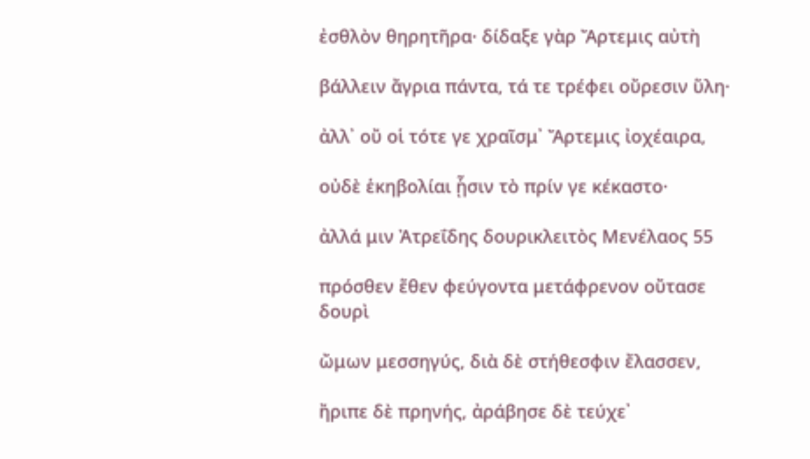ἐσθλὸν θηρητῆρα· δίδαξε γὰρ Ἄρτεμις αὐτὴ

βάλλειν ἄγρια πάντα, τά τε τρέφει οὔρεσιν ὕλη·

ἀλλ᾽ οὔ οἱ τότε γε χραῖσμ᾽ Ἄρτεμις ἰοχέαιρα,

οὐδὲ ἑκηβολίαι ᾗσιν τὸ πρίν γε κέκαστο·

ἀλλά μιν Ἀτρεΐδης δουρικλειτὸς Μενέλαος 55

πρόσθεν ἕθεν φεύγοντα μετάφρενον οὔτασε δουρὶ

ὤμων μεσσηγύς, διὰ δὲ στήθεσφιν ἔλασσεν,

ἤριπε δὲ πρηνής, ἀράβησε δὲ τεύχε᾽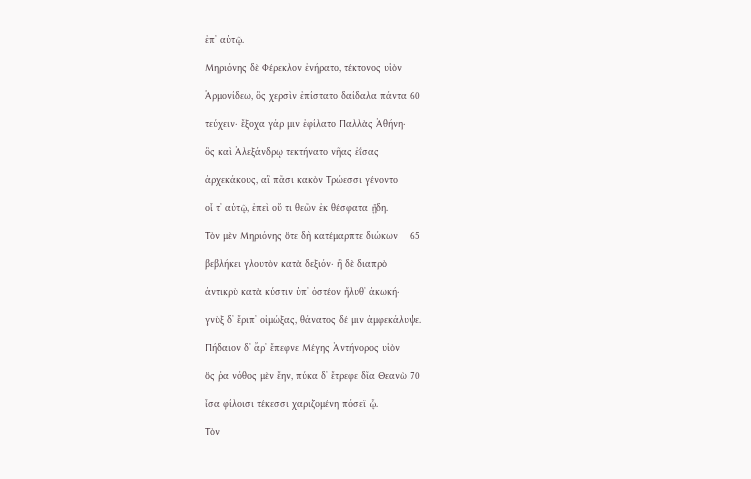ἐπ᾽ αὐτῷ.

Μηριόνης δὲ Φέρεκλον ἐνήρατο, τέκτονος υἱὸν

Ἁρμονίδεω, ὃς χερσὶν ἐπίστατο δαίδαλα πάντα 60

τεύχειν· ἔξοχα γάρ μιν ἐφίλατο Παλλὰς Ἀθήνη·

ὃς καὶ Ἀλεξάνδρῳ τεκτήνατο νῆας ἐΐσας

ἀρχεκάκους, αἳ πᾶσι κακὸν Τρώεσσι γένοντο

οἷ τ᾽ αὐτῷ, ἐπεὶ οὔ τι θεῶν ἐκ θέσφατα ᾔδη.

Τὸν μὲν Μηριόνης ὅτε δὴ κατέμαρπτε διώκων    65

βεβλήκει γλουτὸν κατὰ δεξιόν· ἣ δὲ διαπρὸ

ἀντικρὺ κατὰ κύστιν ὑπ᾽ ὀστέον ἤλυθ᾽ ἀκωκή·

γνὺξ δ᾽ ἔριπ᾽ οἰμώξας, θάνατος δέ μιν ἀμφεκάλυψε.

Πήδαιον δ᾽ ἄρ᾽ ἔπεφνε Μέγης Ἀντήνορος υἱὸν

ὅς ῥα νόθος μὲν ἔην, πύκα δ᾽ ἔτρεφε δῖα Θεανὼ 70

ἶσα φίλοισι τέκεσσι χαριζομένη πόσεϊ ᾧ.

Τὸν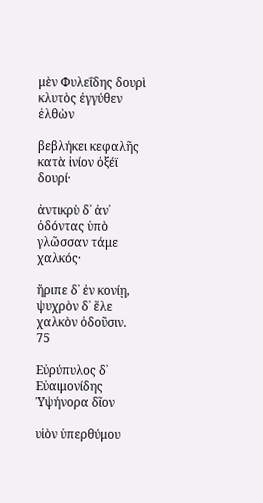μὲν Φυλεΐδης δουρὶ κλυτὸς ἐγγύθεν ἐλθὼν

βεβλήκει κεφαλῆς κατὰ ἰνίον ὀξέϊ δουρί·

ἀντικρὺ δ᾽ ἀν᾽ ὀδόντας ὑπὸ γλῶσσαν τάμε χαλκός·

ἤριπε δ᾽ ἐν κονίῃ, ψυχρὸν δ᾽ ἕλε χαλκὸν ὀδοῦσιν.      75

Εὐρύπυλος δ᾽ Εὐαιμονίδης Ὑψήνορα δῖον

υἱὸν ὑπερθύμου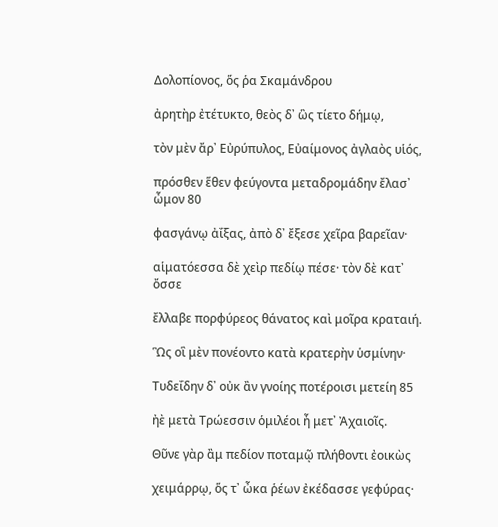Δολοπίονος, ὅς ῥα Σκαμάνδρου

ἀρητὴρ ἐτέτυκτο, θεὸς δ᾽ ὣς τίετο δήμῳ,

τὸν μὲν ἄρ᾽ Εὐρύπυλος, Εὐαίμονος ἀγλαὸς υἱός,

πρόσθεν ἕθεν φεύγοντα μεταδρομάδην ἔλασ᾽ ὦμον 80

φασγάνῳ ἀΐξας, ἀπὸ δ᾽ ἔξεσε χεῖρα βαρεῖαν·

αἱματόεσσα δὲ χεὶρ πεδίῳ πέσε· τὸν δὲ κατ᾽ ὄσσε

ἔλλαβε πορφύρεος θάνατος καὶ μοῖρα κραταιή.

Ὣς οἳ μὲν πονέοντο κατὰ κρατερὴν ὑσμίνην·

Τυδεΐδην δ᾽ οὐκ ἂν γνοίης ποτέροισι μετείη 85

ἠὲ μετὰ Τρώεσσιν ὁμιλέοι ἦ μετ᾽ Ἀχαιοῖς.

Θῦνε γὰρ ἂμ πεδίον ποταμῷ πλήθοντι ἐοικὼς

χειμάρρῳ, ὅς τ᾽ ὦκα ῥέων ἐκέδασσε γεφύρας·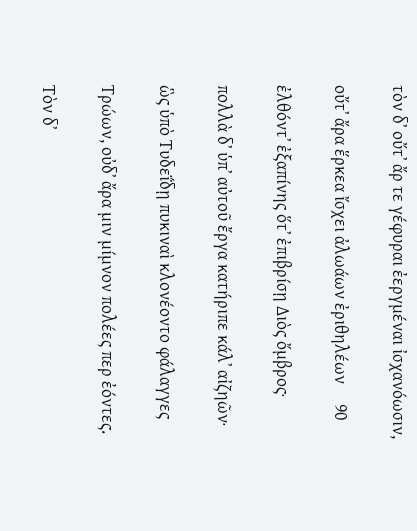τὸν δ᾽ οὔτ᾽ ἄρ τε γέφυραι ἐεργμέναι ἰσχανόωσιν,

οὔτ᾽ ἄρα ἕρκεα ἴσχει ἀλωάων ἐριθηλέων     90

ἐλθόντ᾽ ἐξαπίνης ὅτ᾽ ἐπιβρίσῃ Διὸς ὄμβρος·

πολλὰ δ᾽ ὑπ᾽ αὐτοῦ ἔργα κατήριπε κάλ᾽ αἰζηῶν·

ὣς ὑπὸ Τυδεΐδῃ πυκιναὶ κλονέοντο φάλαγγες

Τρώων, οὐδ᾽ ἄρα μιν μίμνον πολέες περ ἐόντες.

Τὸν δ᾽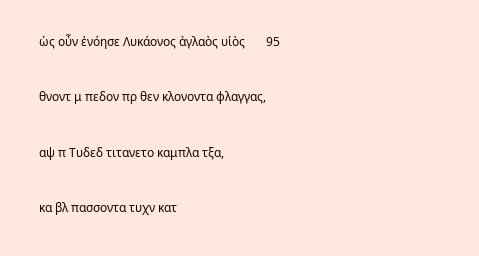ὡς οὖν ἐνόησε Λυκάονος ἀγλαὸς υἱὸς       95

θνοντ μ πεδον πρ θεν κλονοντα φλαγγας,

αψ π Τυδεδ τιτανετο καμπλα τξα,

κα βλ πασσοντα τυχν κατ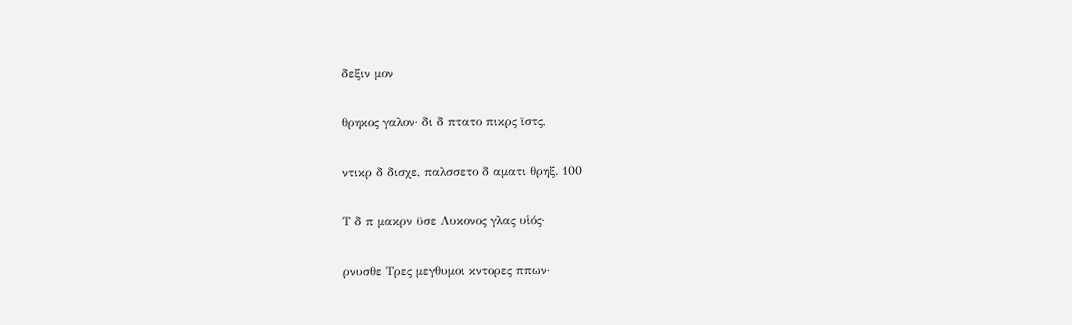δεξιν μον

θρηκος γαλον· δι δ πτατο πικρς ϊστς,

ντικρ δ δισχε, παλσσετο δ αματι θρηξ. 100

Τ δ π μακρν ϋσε Λυκονος γλας υἱός·

ρνυσθε Τρες μεγθυμοι κντορες ππων·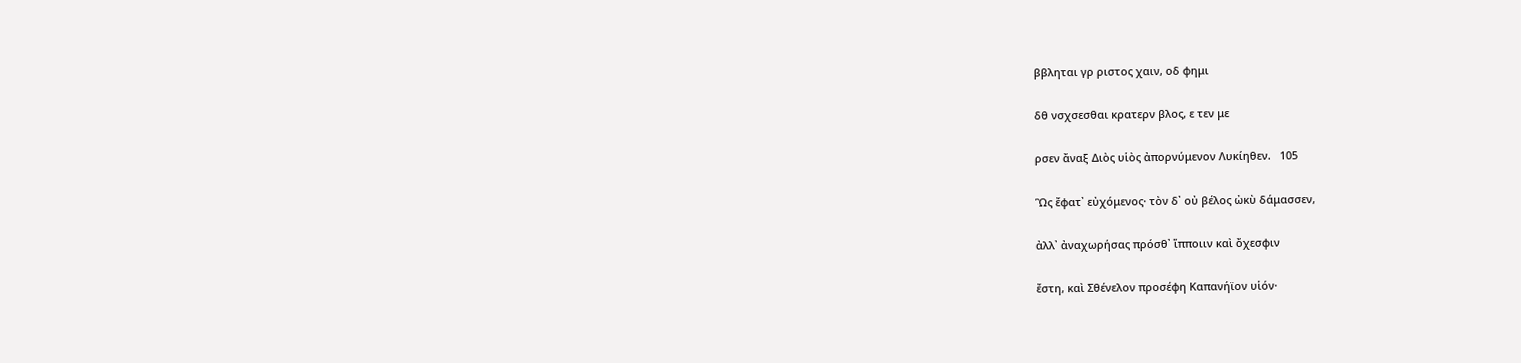ββληται γρ ριστος χαιν, οδ φημι

δθ νσχσεσθαι κρατερν βλος, ε τεν με

ρσεν ἄναξ Διὸς υἱὸς ἀπορνύμενον Λυκίηθεν.   105

Ὣς ἔφατ᾽ εὐχόμενος· τὸν δ᾽ οὐ βέλος ὠκὺ δάμασσεν,

ἀλλ᾽ ἀναχωρήσας πρόσθ᾽ ἵπποιιν καὶ ὄχεσφιν

ἔστη, καὶ Σθένελον προσέφη Καπανήϊον υἱόν·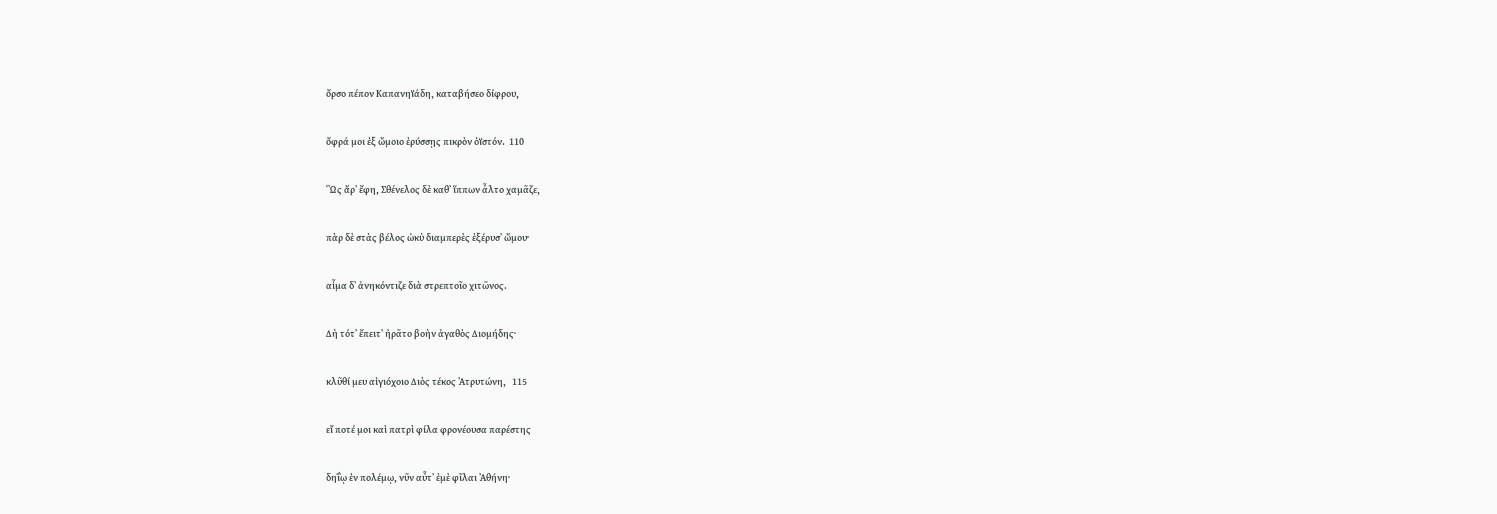ὄρσο πέπον Καπανηϊάδη, καταβήσεο δίφρου,

ὄφρά μοι ἐξ ὤμοιο ἐρύσσῃς πικρὸν ὀϊστόν.  110

Ὣς ἄρ᾽ ἔφη, Σθένελος δὲ καθ᾽ ἵππων ἆλτο χαμᾶζε,

πὰρ δὲ στὰς βέλος ὠκὺ διαμπερὲς ἐξέρυσ᾽ ὤμου·

αἷμα δ᾽ ἀνηκόντιζε διὰ στρεπτοῖο χιτῶνος.

Δὴ τότ᾽ ἔπειτ᾽ ἠρᾶτο βοὴν ἀγαθὸς Διομήδης·

κλῦθί μευ αἰγιόχοιο Διὸς τέκος Ἀτρυτώνη,   115

εἴ ποτέ μοι καὶ πατρὶ φίλα φρονέουσα παρέστης

δηΐῳ ἐν πολέμῳ, νῦν αὖτ᾽ ἐμὲ φῖλαι Ἀθήνη·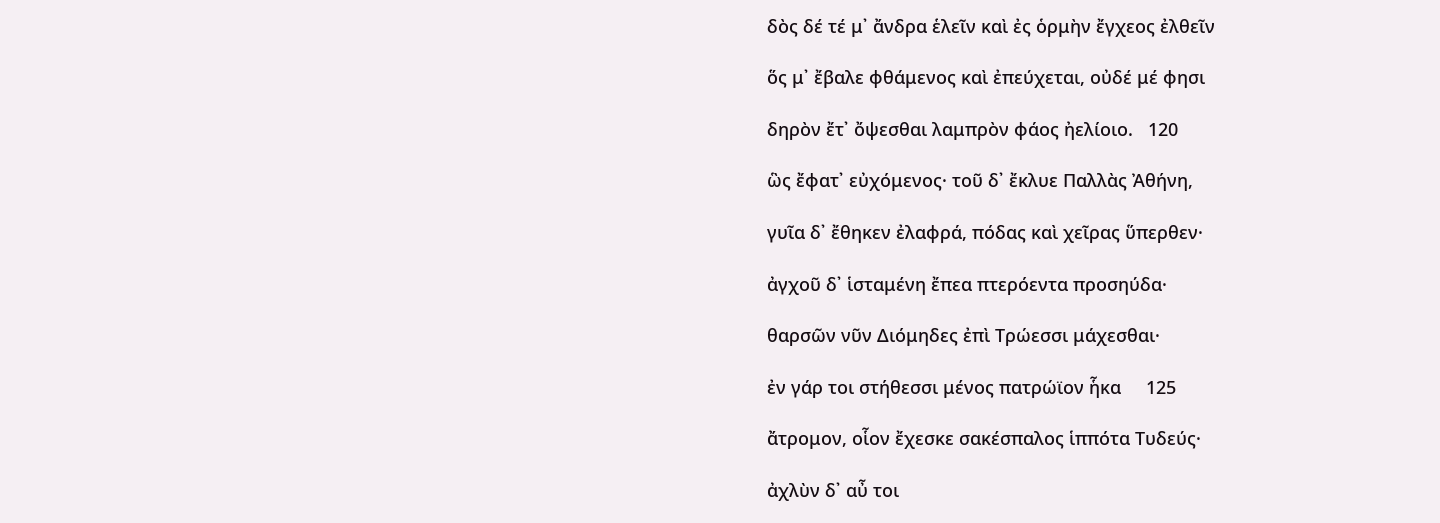δὸς δέ τέ μ᾽ ἄνδρα ἑλεῖν καὶ ἐς ὁρμὴν ἔγχεος ἐλθεῖν

ὅς μ᾽ ἔβαλε φθάμενος καὶ ἐπεύχεται, οὐδέ μέ φησι

δηρὸν ἔτ᾽ ὄψεσθαι λαμπρὸν φάος ἠελίοιο.   120

ὣς ἔφατ᾽ εὐχόμενος· τοῦ δ᾽ ἔκλυε Παλλὰς Ἀθήνη,

γυῖα δ᾽ ἔθηκεν ἐλαφρά, πόδας καὶ χεῖρας ὕπερθεν·

ἀγχοῦ δ᾽ ἱσταμένη ἔπεα πτερόεντα προσηύδα·

θαρσῶν νῦν Διόμηδες ἐπὶ Τρώεσσι μάχεσθαι·

ἐν γάρ τοι στήθεσσι μένος πατρώϊον ἧκα     125

ἄτρομον, οἷον ἔχεσκε σακέσπαλος ἱππότα Τυδεύς·

ἀχλὺν δ᾽ αὖ τοι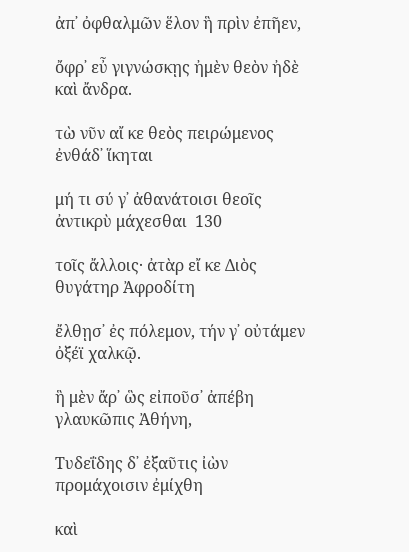ἀπ᾽ ὀφθαλμῶν ἕλον ἣ πρὶν ἐπῆεν,

ὄφρ᾽ εὖ γιγνώσκῃς ἠμὲν θεὸν ἠδὲ καὶ ἄνδρα.

τὼ νῦν αἴ κε θεὸς πειρώμενος ἐνθάδ᾽ ἵκηται

μή τι σύ γ᾽ ἀθανάτοισι θεοῖς ἀντικρὺ μάχεσθαι  130

τοῖς ἄλλοις· ἀτὰρ εἴ κε Διὸς θυγάτηρ Ἀφροδίτη

ἔλθῃσ᾽ ἐς πόλεμον, τήν γ᾽ οὐτάμεν ὀξέϊ χαλκῷ.

ἣ μὲν ἄρ᾽ ὣς εἰποῦσ᾽ ἀπέβη γλαυκῶπις Ἀθήνη,

Τυδεΐδης δ᾽ ἐξαῦτις ἰὼν προμάχοισιν ἐμίχθη

καὶ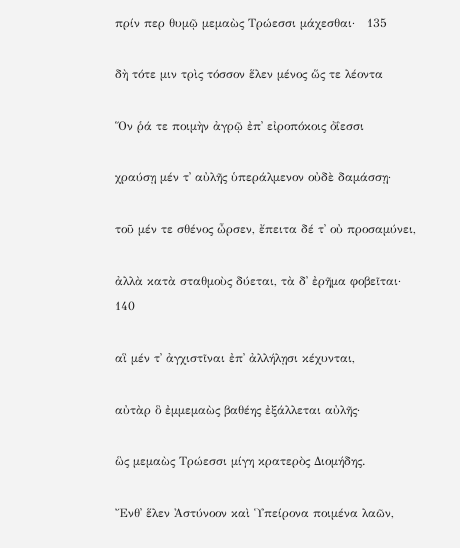πρίν περ θυμῷ μεμαὼς Τρώεσσι μάχεσθαι·   135

δὴ τότε μιν τρὶς τόσσον ἕλεν μένος ὥς τε λέοντα

Ὅν ῥά τε ποιμὴν ἀγρῷ ἐπ᾽ εἰροπόκοις ὀΐεσσι

χραύσῃ μέν τ᾽ αὐλῆς ὑπεράλμενον οὐδὲ δαμάσσῃ·

τοῦ μέν τε σθένος ὦρσεν, ἔπειτα δέ τ᾽ οὐ προσαμύνει,

ἀλλὰ κατὰ σταθμοὺς δύεται, τὰ δ᾽ ἐρῆμα φοβεῖται·   140

αἳ μέν τ᾽ ἀγχιστῖναι ἐπ᾽ ἀλλήλῃσι κέχυνται,

αὐτὰρ ὃ ἐμμεμαὼς βαθέης ἐξάλλεται αὐλῆς·

ὣς μεμαὼς Τρώεσσι μίγη κρατερὸς Διομήδης.

Ἔνθ᾽ ἕλεν Ἀστύνοον καὶ Ὑπείρονα ποιμένα λαῶν,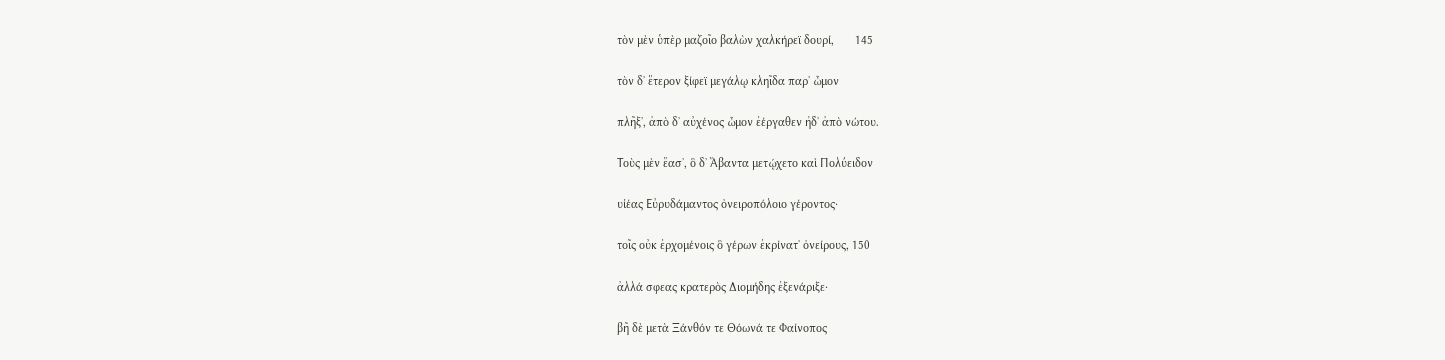τὸν μὲν ὑπὲρ μαζοῖο βαλὼν χαλκήρεϊ δουρί,       145

τὸν δ᾽ ἕτερον ξίφεϊ μεγάλῳ κληῖδα παρ᾽ ὦμον

πλῆξ᾽, ἀπὸ δ᾽ αὐχένος ὦμον ἐέργαθεν ἠδ᾽ ἀπὸ νώτου.

Τοὺς μὲν ἔασ᾽, ὃ δ᾽ Ἄβαντα μετῴχετο καὶ Πολύειδον

υἱέας Εὐρυδάμαντος ὀνειροπόλοιο γέροντος·

τοῖς οὐκ ἐρχομένοις ὃ γέρων ἐκρίνατ᾽ ὀνείρους, 150

ἀλλά σφεας κρατερὸς Διομήδης ἐξενάριξε·

βῆ δὲ μετὰ Ξάνθόν τε Θόωνά τε Φαίνοπος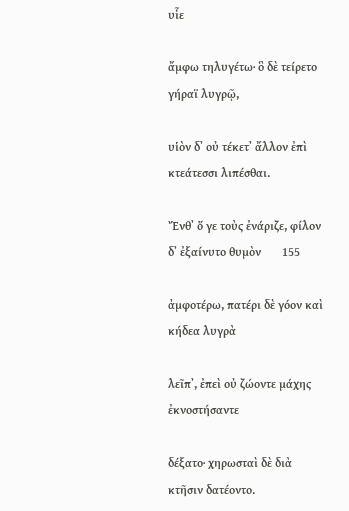υἷε

ἄμφω τηλυγέτω· ὃ δὲ τείρετο γήραϊ λυγρῷ,

υἱὸν δ᾽ οὐ τέκετ᾽ ἄλλον ἐπὶ κτεάτεσσι λιπέσθαι.

Ἔνθ᾽ ὅ γε τοὺς ἐνάριζε, φίλον δ᾽ ἐξαίνυτο θυμὸν       155

ἀμφοτέρω, πατέρι δὲ γόον καὶ κήδεα λυγρὰ

λεῖπ᾽, ἐπεὶ οὐ ζώοντε μάχης ἐκνοστήσαντε

δέξατο· χηρωσταὶ δὲ διὰ κτῆσιν δατέοντο.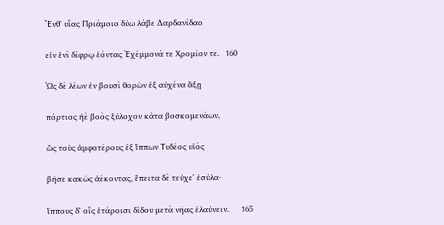Ἔνθ᾽ υἷας Πριάμοιο δύω λάβε Δαρδανίδαο

εἰν ἑνὶ δίφρῳ ἐόντας Ἐχέμμονά τε Χρομίον τε.   160

Ὡς δὲ λέων ἐν βουσὶ θορὼν ἐξ αὐχένα ἄξῃ

πόρτιος ἠὲ βοὸς ξύλοχον κάτα βοσκομενάων,

ὣς τοὺς ἀμφοτέρους ἐξ ἵππων Τυδέος υἱὸς

βῆσε κακῶς ἀέκοντας, ἔπειτα δὲ τεύχε᾽ ἐσύλα·

ἵππους δ᾽ οἷς ἑτάροισι δίδου μετὰ νῆας ἐλαύνειν.      165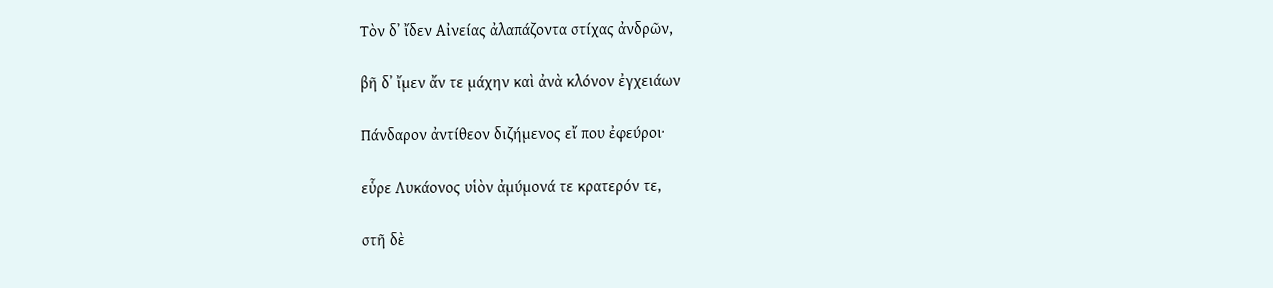Τὸν δ᾽ ἴδεν Αἰνείας ἀλαπάζοντα στίχας ἀνδρῶν,

βῆ δ᾽ ἴμεν ἄν τε μάχην καὶ ἀνὰ κλόνον ἐγχειάων

Πάνδαρον ἀντίθεον διζήμενος εἴ που ἐφεύροι·

εὗρε Λυκάονος υἱὸν ἀμύμονά τε κρατερόν τε,

στῆ δὲ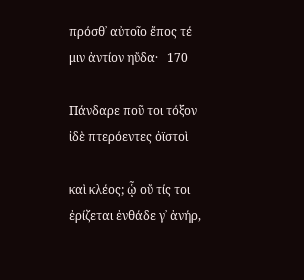πρόσθ᾽ αὐτοῖο ἔπος τέ μιν ἀντίον ηὔδα·   170

Πάνδαρε ποῦ τοι τόξον ἰδὲ πτερόεντες ὀϊστοὶ

καὶ κλέος; ᾧ οὔ τίς τοι ἐρίζεται ἐνθάδε γ᾽ ἀνήρ,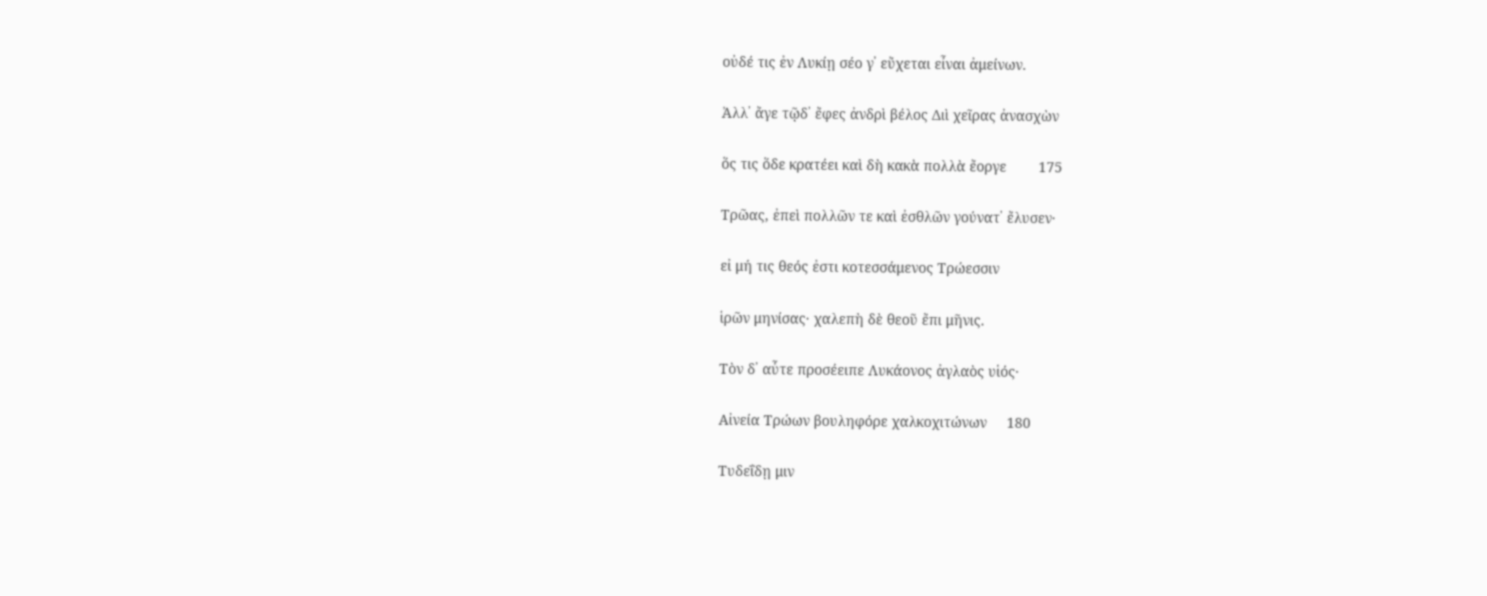οὐδέ τις ἐν Λυκίῃ σέο γ᾽ εὔχεται εἶναι ἀμείνων.

Ἀλλ᾽ ἄγε τῷδ᾽ ἔφες ἀνδρὶ βέλος Διὶ χεῖρας ἀνασχὼν

ὅς τις ὅδε κρατέει καὶ δὴ κακὰ πολλὰ ἔοργε        175

Τρῶας, ἐπεὶ πολλῶν τε καὶ ἐσθλῶν γούνατ᾽ ἔλυσεν·

εἰ μή τις θεός ἐστι κοτεσσάμενος Τρώεσσιν

ἱρῶν μηνίσας· χαλεπὴ δὲ θεοῦ ἔπι μῆνις.

Τὸν δ᾽ αὖτε προσέειπε Λυκάονος ἀγλαὸς υἱός·

Αἰνεία Τρώων βουληφόρε χαλκοχιτώνων     180

Τυδεΐδῃ μιν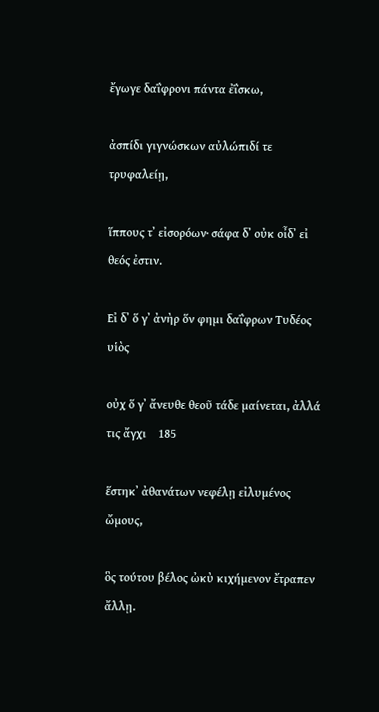ἔγωγε δαΐφρονι πάντα ἐΐσκω,

ἀσπίδι γιγνώσκων αὐλώπιδί τε τρυφαλείῃ,

ἵππους τ᾽ εἰσορόων· σάφα δ᾽ οὐκ οἶδ᾽ εἰ θεός ἐστιν.

Εἰ δ᾽ ὅ γ᾽ ἀνὴρ ὅν φημι δαΐφρων Τυδέος υἱὸς

οὐχ ὅ γ᾽ ἄνευθε θεοῦ τάδε μαίνεται, ἀλλά τις ἄγχι    185

ἕστηκ᾽ ἀθανάτων νεφέλῃ εἰλυμένος ὤμους,

ὃς τούτου βέλος ὠκὺ κιχήμενον ἔτραπεν ἄλλῃ.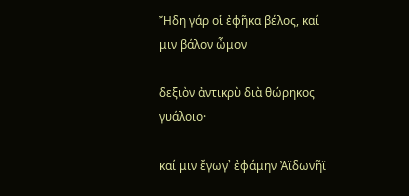Ἤδη γάρ οἱ ἐφῆκα βέλος, καί μιν βάλον ὦμον

δεξιὸν ἀντικρὺ διὰ θώρηκος γυάλοιο·

καί μιν ἔγωγ᾽ ἐφάμην Ἀϊδωνῆϊ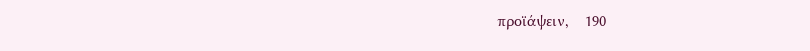προϊάψειν,    190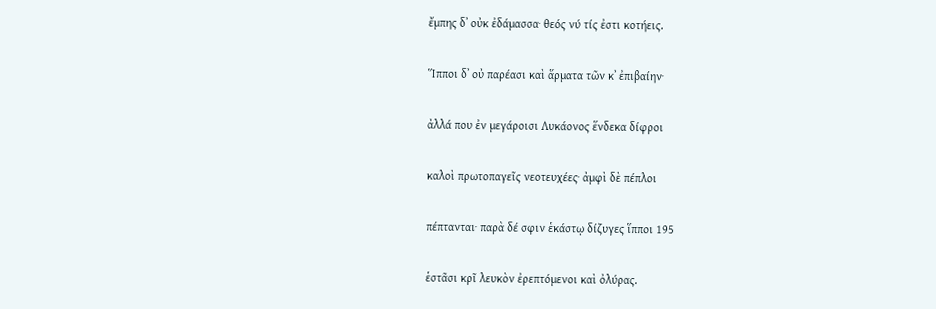ἔμπης δ᾽ οὐκ ἐδάμασσα· θεός νύ τίς ἐστι κοτήεις.

Ἵπποι δ᾽ οὐ παρέασι καὶ ἅρματα τῶν κ᾽ ἐπιβαίην·

ἀλλά που ἐν μεγάροισι Λυκάονος ἕνδεκα δίφροι

καλοὶ πρωτοπαγεῖς νεοτευχέες· ἀμφὶ δὲ πέπλοι

πέπτανται· παρὰ δέ σφιν ἑκάστῳ δίζυγες ἵπποι 195

ἑστᾶσι κρῖ λευκὸν ἐρεπτόμενοι καὶ ὀλύρας.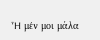Ἦ μέν μοι μάλα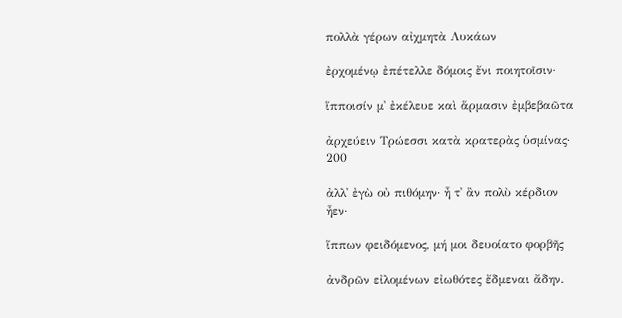πολλὰ γέρων αἰχμητὰ Λυκάων

ἐρχομένῳ ἐπέτελλε δόμοις ἔνι ποιητοῖσιν·

ἵπποισίν μ᾽ ἐκέλευε καὶ ἅρμασιν ἐμβεβαῶτα

ἀρχεύειν Τρώεσσι κατὰ κρατερὰς ὑσμίνας· 200

ἀλλ᾽ ἐγὼ οὐ πιθόμην· ἦ τ᾽ ἂν πολὺ κέρδιον ἦεν·

ἵππων φειδόμενος, μή μοι δευοίατο φορβῆς

ἀνδρῶν εἰλομένων εἰωθότες ἔδμεναι ἄδην.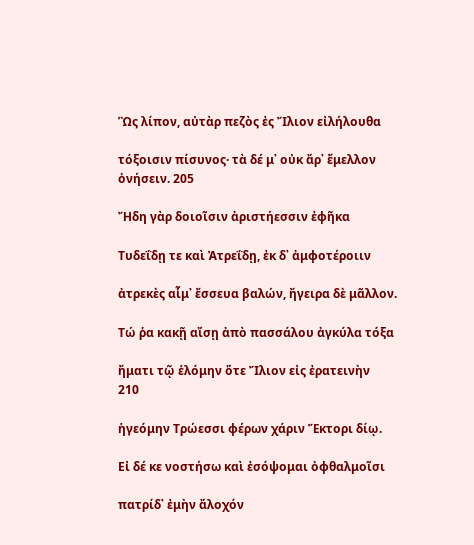Ὣς λίπον, αὐτὰρ πεζὸς ἐς Ἴλιον εἰλήλουθα

τόξοισιν πίσυνος· τὰ δέ μ᾽ οὐκ ἄρ᾽ ἔμελλον ὀνήσειν. 205

Ἤδη γὰρ δοιοῖσιν ἀριστήεσσιν ἐφῆκα

Τυδεΐδῃ τε καὶ Ἀτρεΐδῃ, ἐκ δ᾽ ἀμφοτέροιιν

ἀτρεκὲς αἷμ᾽ ἔσσευα βαλών, ἤγειρα δὲ μᾶλλον.

Τώ ῥα κακῇ αἴσῃ ἀπὸ πασσάλου ἀγκύλα τόξα

ἤματι τῷ ἑλόμην ὅτε Ἴλιον εἰς ἐρατεινὴν     210

ἡγεόμην Τρώεσσι φέρων χάριν Ἕκτορι δίῳ.

Εἰ δέ κε νοστήσω καὶ ἐσόψομαι ὀφθαλμοῖσι

πατρίδ᾽ ἐμὴν ἄλοχόν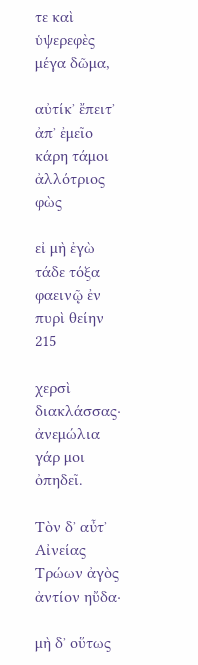τε καὶ ὑψερεφὲς μέγα δῶμα,

αὐτίκ᾽ ἔπειτ᾽ ἀπ᾽ ἐμεῖο κάρη τάμοι ἀλλότριος φὼς

εἰ μὴ ἐγὼ τάδε τόξα φαεινῷ ἐν πυρὶ θείην   215

χερσὶ διακλάσσας· ἀνεμώλια γάρ μοι ὀπηδεῖ.

Τὸν δ᾽ αὖτ᾽ Αἰνείας Τρώων ἀγὸς ἀντίον ηὔδα·

μὴ δ᾽ οὕτως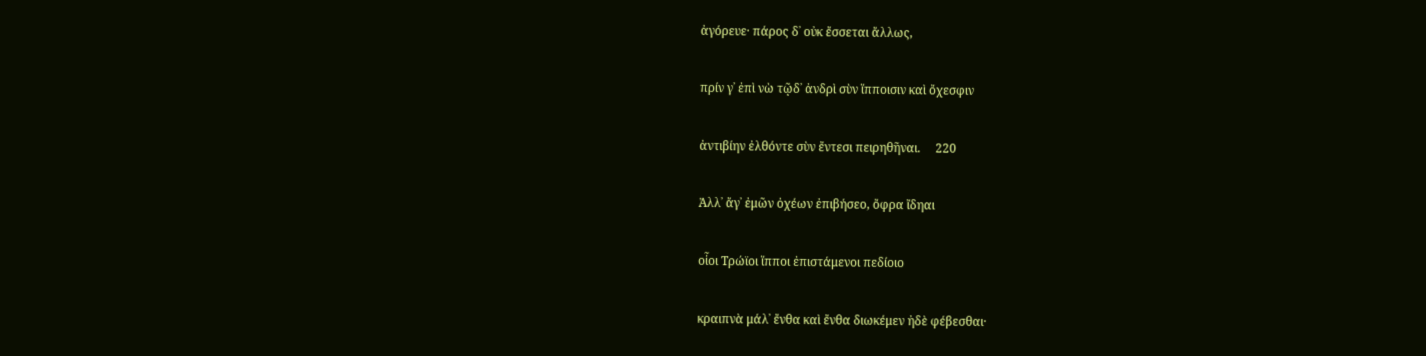ἀγόρευε· πάρος δ᾽ οὐκ ἔσσεται ἄλλως,

πρίν γ᾽ ἐπὶ νὼ τῷδ᾽ ἀνδρὶ σὺν ἵπποισιν καὶ ὄχεσφιν

ἀντιβίην ἐλθόντε σὺν ἔντεσι πειρηθῆναι.     220

Ἀλλ᾽ ἄγ᾽ ἐμῶν ὀχέων ἐπιβήσεο, ὄφρα ἴδηαι

οἷοι Τρώϊοι ἵπποι ἐπιστάμενοι πεδίοιο

κραιπνὰ μάλ᾽ ἔνθα καὶ ἔνθα διωκέμεν ἠδὲ φέβεσθαι·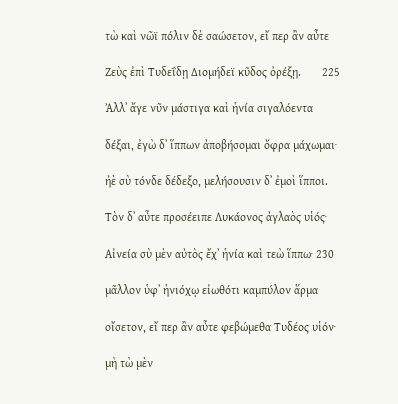τὼ καὶ νῶϊ πόλιν δὲ σαώσετον, εἴ περ ἂν αὖτε

Ζεὺς ἐπὶ Τυδεΐδῃ Διομήδεϊ κῦδος ὀρέξῃ.       225

Ἀλλ᾽ ἄγε νῦν μάστιγα καὶ ἡνία σιγαλόεντα

δέξαι, ἐγὼ δ᾽ ἵππων ἀποβήσομαι ὄφρα μάχωμαι·

ἠὲ σὺ τόνδε δέδεξο, μελήσουσιν δ᾽ ἐμοὶ ἵπποι.

Τὸν δ᾽ αὖτε προσέειπε Λυκάονος ἀγλαὸς υἱός·

Αἰνεία σὺ μὲν αὐτὸς ἔχ᾽ ἡνία καὶ τεὼ ἵππω· 230

μᾶλλον ὑφ᾽ ἡνιόχῳ εἰωθότι καμπύλον ἅρμα

οἴσετον, εἴ περ ἂν αὖτε φεβώμεθα Τυδέος υἱόν·

μὴ τὼ μὲν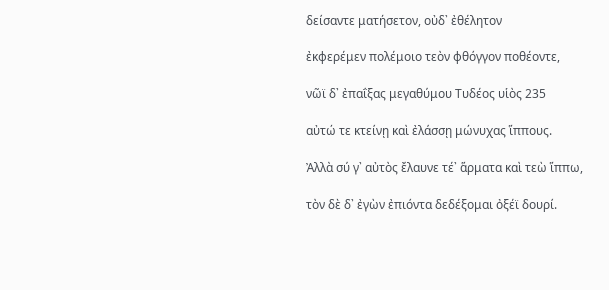δείσαντε ματήσετον, οὐδ᾽ ἐθέλητον

ἐκφερέμεν πολέμοιο τεὸν φθόγγον ποθέοντε,

νῶϊ δ᾽ ἐπαΐξας μεγαθύμου Τυδέος υἱὸς 235

αὐτώ τε κτείνῃ καὶ ἐλάσσῃ μώνυχας ἵππους.

Ἀλλὰ σύ γ᾽ αὐτὸς ἔλαυνε τέ᾽ ἅρματα καὶ τεὼ ἵππω,

τὸν δὲ δ᾽ ἐγὼν ἐπιόντα δεδέξομαι ὀξέϊ δουρί.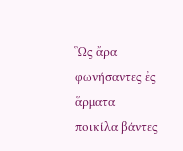Ὣς ἄρα φωνήσαντες ἐς ἅρματα ποικίλα βάντες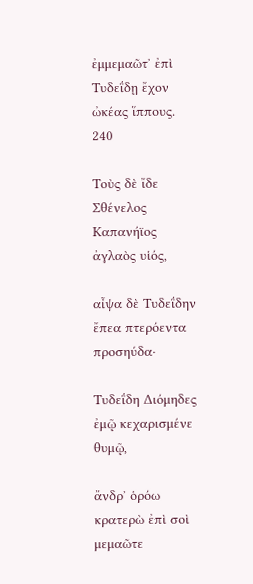ἐμμεμαῶτ᾽ ἐπὶ Τυδεΐδῃ ἔχον ὠκέας ἵππους. 240

Τοὺς δὲ ἴδε Σθένελος Καπανήϊος ἀγλαὸς υἱός,

αἶψα δὲ Τυδεΐδην ἔπεα πτερόεντα προσηύδα·

Τυδεΐδη Διόμηδες ἐμῷ κεχαρισμένε θυμῷ,

ἄνδρ᾽ ὁρόω κρατερὼ ἐπὶ σοὶ μεμαῶτε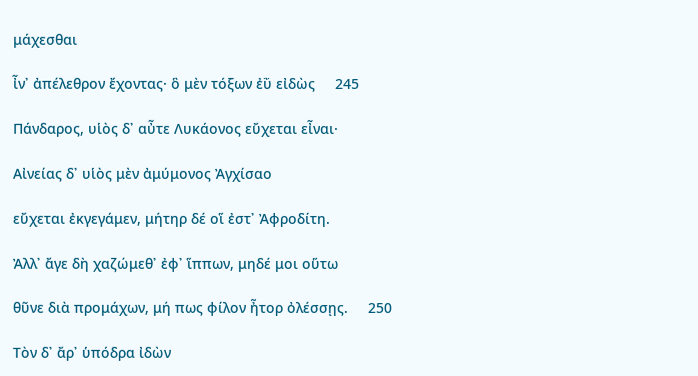μάχεσθαι

ἶν᾽ ἀπέλεθρον ἔχοντας· ὃ μὲν τόξων ἐῢ εἰδὼς     245

Πάνδαρος, υἱὸς δ᾽ αὖτε Λυκάονος εὔχεται εἶναι·

Αἰνείας δ᾽ υἱὸς μὲν ἀμύμονος Ἀγχίσαο

εὔχεται ἐκγεγάμεν, μήτηρ δέ οἵ ἐστ᾽ Ἀφροδίτη.

Ἀλλ᾽ ἄγε δὴ χαζώμεθ᾽ ἐφ᾽ ἵππων, μηδέ μοι οὕτω

θῦνε διὰ προμάχων, μή πως φίλον ἦτορ ὀλέσσῃς.     250

Τὸν δ᾽ ἄρ᾽ ὑπόδρα ἰδὼν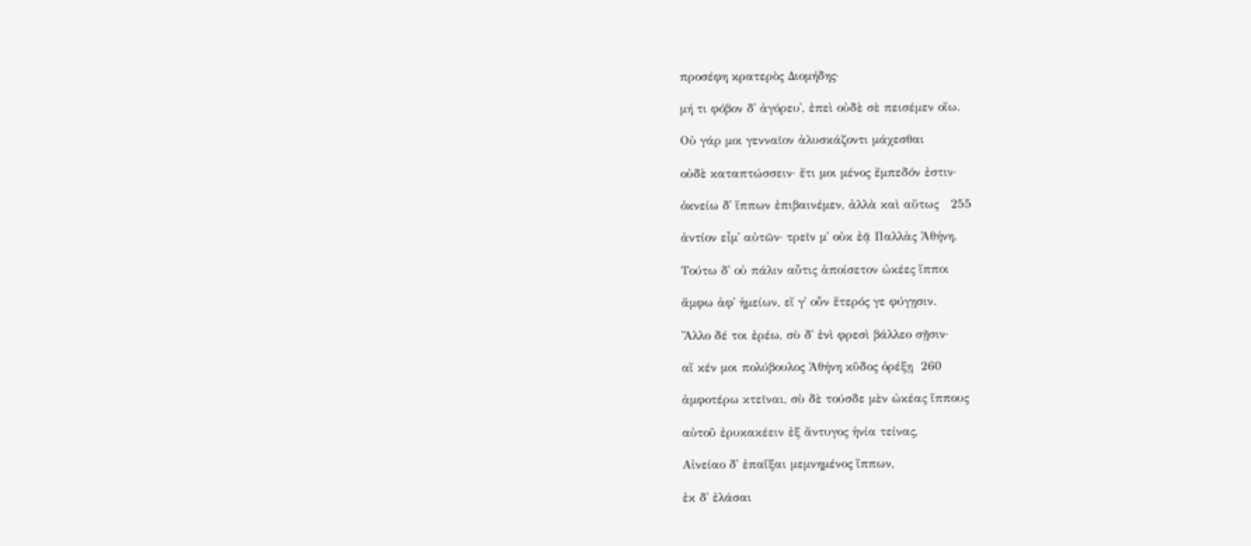προσέφη κρατερὸς Διομήδης·

μή τι φόβον δ᾽ ἀγόρευ᾽, ἐπεὶ οὐδὲ σὲ πεισέμεν οἴω.

Οὐ γάρ μοι γενναῖον ἀλυσκάζοντι μάχεσθαι

οὐδὲ καταπτώσσειν· ἔτι μοι μένος ἔμπεδόν ἐστιν·

ὀκνείω δ᾽ ἵππων ἐπιβαινέμεν, ἀλλὰ καὶ αὔτως   255

ἀντίον εἶμ᾽ αὐτῶν· τρεῖν μ᾽ οὐκ ἐᾷ Παλλὰς Ἀθήνη.

Τούτω δ᾽ οὐ πάλιν αὖτις ἀποίσετον ὠκέες ἵπποι

ἄμφω ἀφ᾽ ἡμείων, εἴ γ᾽ οὖν ἕτερός γε φύγῃσιν.

Ἄλλο δέ τοι ἐρέω, σὺ δ᾽ ἐνὶ φρεσὶ βάλλεο σῇσιν·

αἴ κέν μοι πολύβουλος Ἀθήνη κῦδος ὀρέξῃ  260

ἀμφοτέρω κτεῖναι, σὺ δὲ τούσδε μὲν ὠκέας ἵππους

αὐτοῦ ἐρυκακέειν ἐξ ἄντυγος ἡνία τείνας,

Αἰνείαο δ᾽ ἐπαΐξαι μεμνημένος ἵππων,

ἐκ δ᾽ ἐλάσαι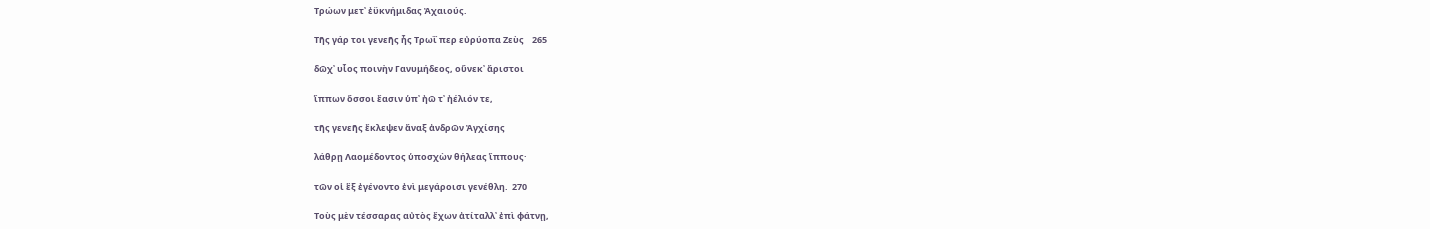Τρώων μετ᾽ ἐϋκνήμιδας Ἀχαιούς.

Τῆς γάρ τοι γενεῆς ἧς Τρωΐ περ εὐρύοπα Ζεὺς    265

δῶχ᾽ υἷος ποινὴν Γανυμήδεος, οὕνεκ᾽ ἄριστοι

ἵππων ὅσσοι ἔασιν ὑπ᾽ ἠῶ τ᾽ ἠέλιόν τε,

τῆς γενεῆς ἔκλεψεν ἄναξ ἀνδρῶν Ἀγχίσης

λάθρῃ Λαομέδοντος ὑποσχὼν θήλεας ἵππους·

τῶν οἱ ἓξ ἐγένοντο ἐνὶ μεγάροισι γενέθλη.  270

Τοὺς μὲν τέσσαρας αὐτὸς ἔχων ἀτίταλλ᾽ ἐπὶ φάτνῃ,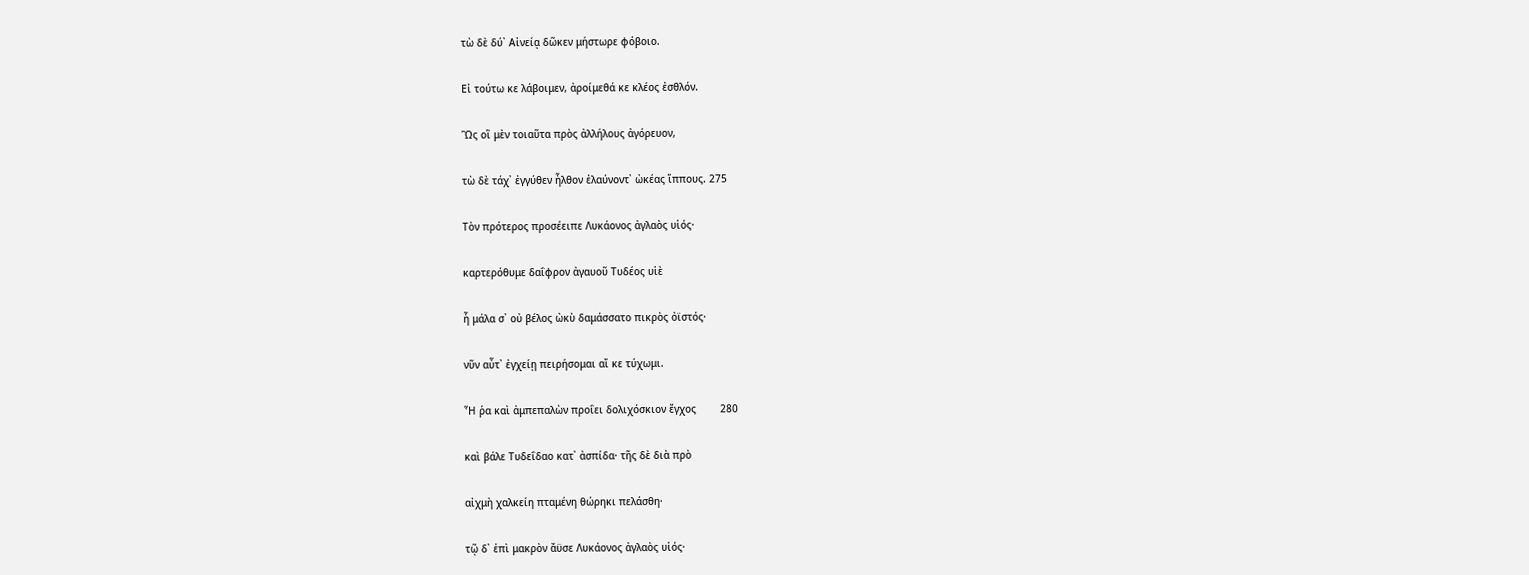τὼ δὲ δύ᾽ Αἰνείᾳ δῶκεν μήστωρε φόβοιο.

Εἰ τούτω κε λάβοιμεν, ἀροίμεθά κε κλέος ἐσθλόν.

Ὣς οἳ μὲν τοιαῦτα πρὸς ἀλλήλους ἀγόρευον,

τὼ δὲ τάχ᾽ ἐγγύθεν ἦλθον ἐλαύνοντ᾽ ὠκέας ἵππους. 275

Τὸν πρότερος προσέειπε Λυκάονος ἀγλαὸς υἱός·

καρτερόθυμε δαΐφρον ἀγαυοῦ Τυδέος υἱὲ

ἦ μάλα σ᾽ οὐ βέλος ὠκὺ δαμάσσατο πικρὸς ὀϊστός·

νῦν αὖτ᾽ ἐγχείῃ πειρήσομαι αἴ κε τύχωμι.

Ἦ ῥα καὶ ἀμπεπαλὼν προΐει δολιχόσκιον ἔγχος        280

καὶ βάλε Τυδεΐδαο κατ᾽ ἀσπίδα· τῆς δὲ διὰ πρὸ

αἰχμὴ χαλκείη πταμένη θώρηκι πελάσθη·

τῷ δ᾽ ἐπὶ μακρὸν ἄϋσε Λυκάονος ἀγλαὸς υἱός·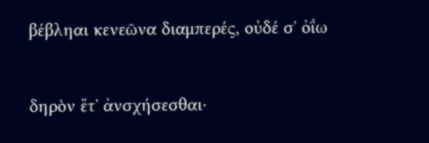βέβληαι κενεῶνα διαμπερές, οὐδέ σ᾽ ὀΐω

δηρὸν ἔτ᾽ ἀνσχήσεσθαι·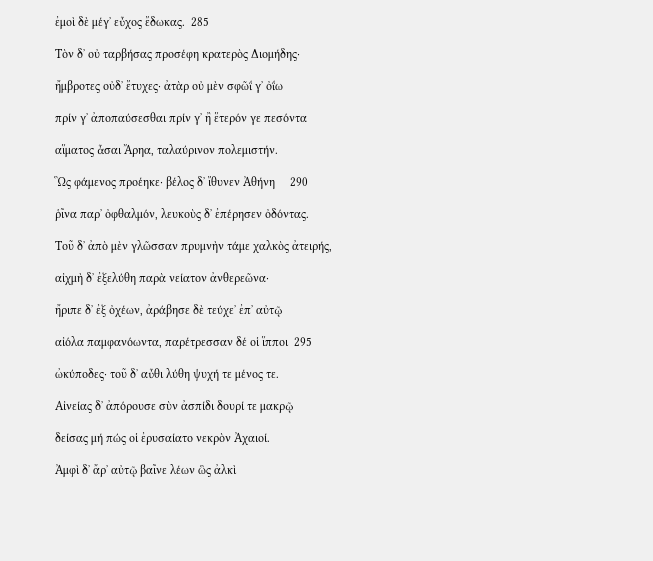ἐμοὶ δὲ μέγ᾽ εὖχος ἔδωκας.  285

Τὸν δ᾽ οὐ ταρβήσας προσέφη κρατερὸς Διομήδης·

ἤμβροτες οὐδ᾽ ἔτυχες· ἀτὰρ οὐ μὲν σφῶΐ γ᾽ ὀΐω

πρίν γ᾽ ἀποπαύσεσθαι πρίν γ᾽ ἢ ἕτερόν γε πεσόντα

αἵματος ἆσαι Ἄρηα, ταλαύρινον πολεμιστήν.

Ὣς φάμενος προέηκε· βέλος δ᾽ ἴθυνεν Ἀθήνη     290

ῥῖνα παρ᾽ ὀφθαλμόν, λευκοὺς δ᾽ ἐπέρησεν ὀδόντας.

Τοῦ δ᾽ ἀπὸ μὲν γλῶσσαν πρυμνὴν τάμε χαλκὸς ἀτειρής,

αἰχμὴ δ᾽ ἐξελύθη παρὰ νείατον ἀνθερεῶνα·

ἤριπε δ᾽ ἐξ ὀχέων, ἀράβησε δὲ τεύχε᾽ ἐπ᾽ αὐτῷ

αἰόλα παμφανόωντα, παρέτρεσσαν δέ οἱ ἵπποι  295

ὠκύποδες· τοῦ δ᾽ αὖθι λύθη ψυχή τε μένος τε.

Αἰνείας δ᾽ ἀπόρουσε σὺν ἀσπίδι δουρί τε μακρῷ

δείσας μή πώς οἱ ἐρυσαίατο νεκρὸν Ἀχαιοί.

Ἀμφὶ δ᾽ ἄρ᾽ αὐτῷ βαῖνε λέων ὣς ἀλκὶ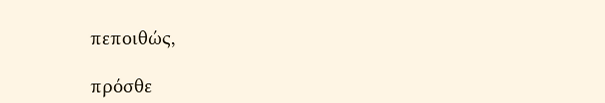πεποιθώς,

πρόσθε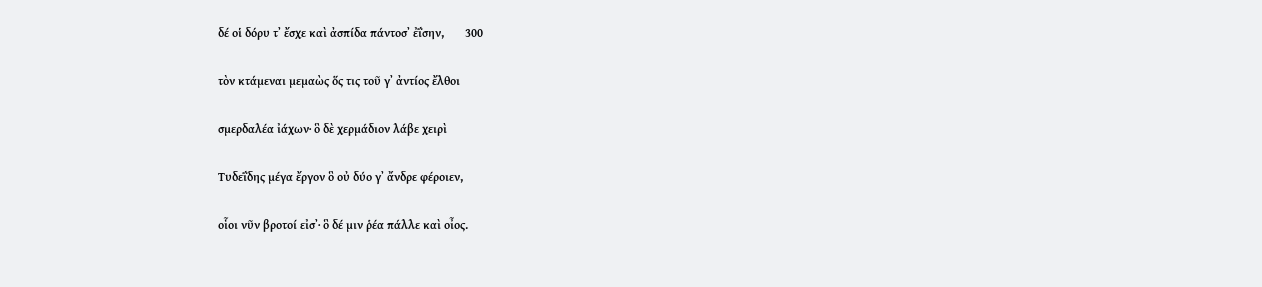δέ οἱ δόρυ τ᾽ ἔσχε καὶ ἀσπίδα πάντοσ᾽ ἐΐσην,       300

τὸν κτάμεναι μεμαὼς ὅς τις τοῦ γ᾽ ἀντίος ἔλθοι

σμερδαλέα ἰάχων· ὃ δὲ χερμάδιον λάβε χειρὶ

Τυδεΐδης μέγα ἔργον ὃ οὐ δύο γ᾽ ἄνδρε φέροιεν,

οἷοι νῦν βροτοί εἰσ᾽· ὃ δέ μιν ῥέα πάλλε καὶ οἶος.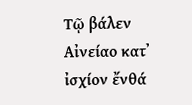Τῷ βάλεν Αἰνείαο κατ᾽ ἰσχίον ἔνθά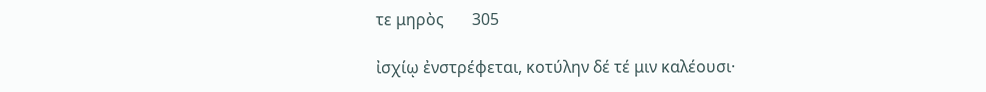τε μηρὸς       305

ἰσχίῳ ἐνστρέφεται, κοτύλην δέ τέ μιν καλέουσι·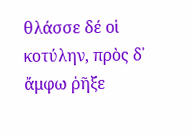θλάσσε δέ οἱ κοτύλην, πρὸς δ᾽ ἄμφω ῥῆξε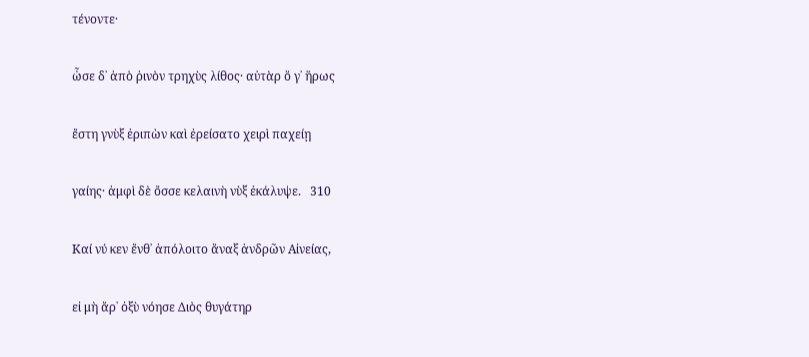τένοντε·

ὦσε δ᾽ ἀπὸ ῥινὸν τρηχὺς λίθος· αὐτὰρ ὅ γ᾽ ἥρως

ἔστη γνὺξ ἐριπὼν καὶ ἐρείσατο χειρὶ παχείῃ

γαίης· ἀμφὶ δὲ ὄσσε κελαινὴ νὺξ ἐκάλυψε.   310

Καί νύ κεν ἔνθ᾽ ἀπόλοιτο ἄναξ ἀνδρῶν Αἰνείας,

εἰ μὴ ἄρ᾽ ὀξὺ νόησε Διὸς θυγάτηρ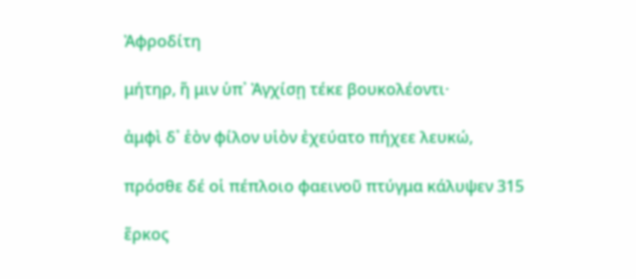Ἀφροδίτη

μήτηρ, ἥ μιν ὑπ᾽ Ἀγχίσῃ τέκε βουκολέοντι·

ἀμφὶ δ᾽ ἑὸν φίλον υἱὸν ἐχεύατο πήχεε λευκώ,

πρόσθε δέ οἱ πέπλοιο φαεινοῦ πτύγμα κάλυψεν 315

ἕρκος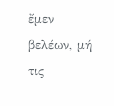ἔμεν βελέων, μή τις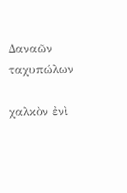Δαναῶν ταχυπώλων

χαλκὸν ἐνὶ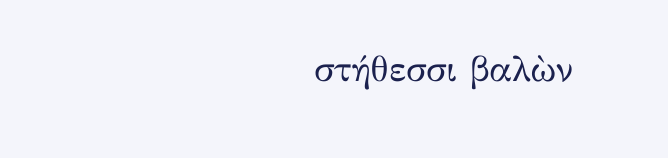στήθεσσι βαλὼν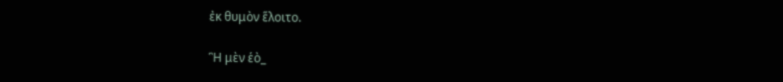ἐκ θυμὸν ἕλοιτο.

Ἣ μὲν ἑὸ_